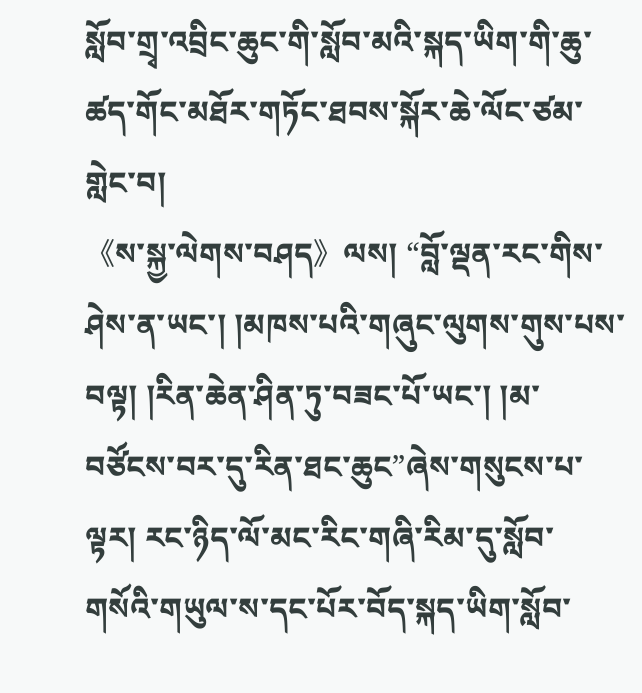སློབ་གྲྭ་འབྲིང་ཆུང་གི་སློབ་མའི་སྐད་ཡིག་གི་ཆུ་ཚད་གོང་མཐོར་གཏོང་ཐབས་སྐོར་ཆེ་ལོང་ཙམ་གླེང་བ།
《ས་སྐྱ་ལེགས་བཤད》ལས། “བློ་ལྡན་རང་གིས་ཤེས་ན་ཡང་། །མཁས་པའི་གཞུང་ལུགས་གུས་པས་བལྟ། །རིན་ཆེན་ཤིན་ཏུ་བཟང་པོ་ཡང་། །མ་བཙོངས་བར་དུ་རིན་ཐང་ཆུང”ཞེས་གསུངས་པ་ལྟར། རང་ཉིད་ལོ་མང་རིང་གཞི་རིམ་དུ་སློབ་གསོའི་གཡུལ་ས་དང་པོར་བོད་སྐད་ཡིག་སློབ་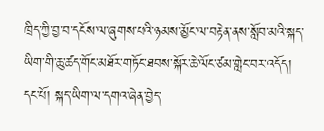ཁྲིད་ཀྱི་བྱ་བ་དངོས་ལ་ཞུགས་པའི་ཉམས་མྱོང་ལ་བརྟེན་ནས་སློབ་མའི་སྐད་ཡིག་གི་ཆུ་ཚད་གོང་མཐོར་གཏོང་ཐབས་སྐོར་ཆེ་ལོང་ཙམ་གླེང་བར་འདོད།
དང་པོ། སྐད་ཡིག་ལ་དགའ་ཞེན་བྱེད་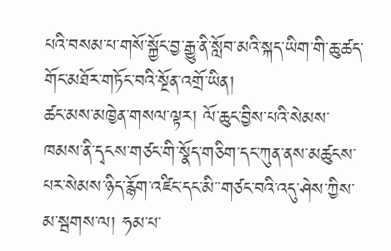པའི་བསམ་པ་གསོ་སྐྱོང་བྱ་རྒྱུ་ནི་སློབ་མའི་སྐད་ཡིག་གི་ཆུ་ཚད་གོང་མཐོར་གཏོང་བའི་སྔོན་འགྲོ་ཡིན།
ཚང་མས་མཁྱེན་གསལ་ལྟར། ལོ་ཆུང་བྱིས་པའི་སེམས་ཁམས་ནི་དྭངས་གཙང་གི་སྣོད་གཅིག་དང་ཀུན་ནས་མཚུངས་པར་སེམས་ཉིད་རྙོག་འཛིང་དང་མི་་གཙང་བའི་འདུ་ཤེས་ཀྱིས་མ་སྦགས་ལ། ཧམ་པ་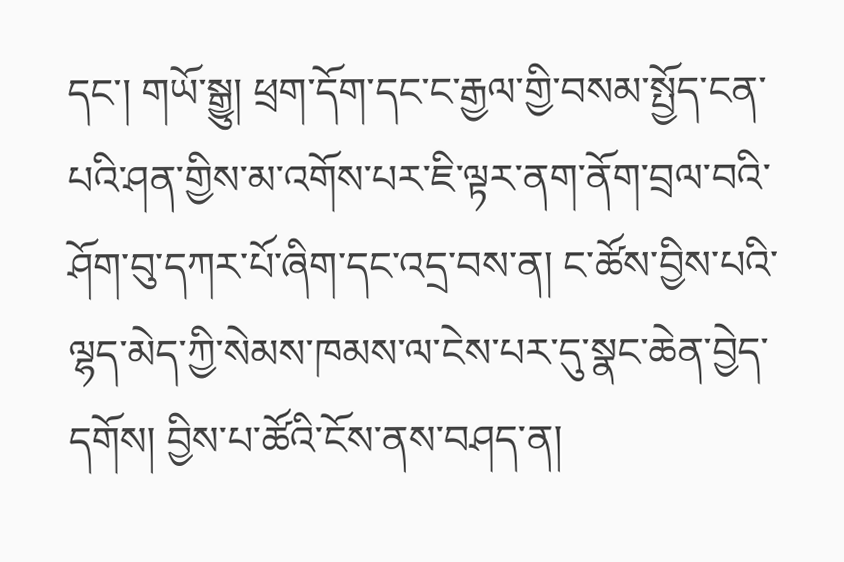དང་། གཡོ་སྒྱུ། ཕྲག་དོག་དང་ང་རྒྱལ་གྱི་བསམ་སྤྱོད་ངན་པའི་ཤན་གྱིས་མ་འགོས་པར་ཇི་ལྟར་ནག་ནོག་བྲལ་བའི་ཤོག་བུ་དཀར་པོ་ཞིག་དང་འདྲ་བས་ན། ང་ཚོས་བྱིས་པའི་ལྷད་མེད་ཀྱི་སེམས་ཁམས་ལ་ངེས་པར་དུ་སྣང་ཆེན་བྱེད་དགོས། བྱིས་པ་ཚོའི་ངོས་ནས་བཤད་ན།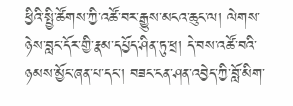ཕྱིའི་སྤྱི་ཚོགས་ཀྱི་འཚོ་བར་རྒྱུས་མངའ་ཆུང་ལ། ལེགས་ཉེས་བླང་དོར་གྱི་རྣམ་དཔྱོད་ཤིན་ཏུ་ཕྲ། དེ་བས་འཚོ་བའི་ཉམས་མྱོང་ཞན་པ་དང་། བཟང་ངན་ཤན་འབྱེད་ཀྱི་བློ་མིག་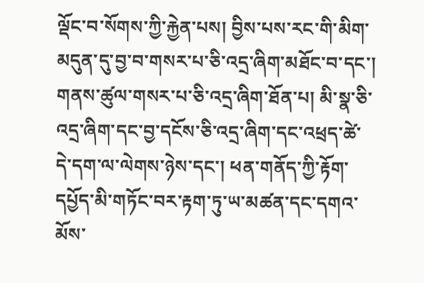ལྡོང་བ་སོགས་ཀྱི་རྐྱེན་པས། བྱིས་པས་རང་གི་མིག་མདུན་དུ་བྱ་བ་གསར་པ་ཅི་འདྲ་ཞིག་མཐོང་བ་དང་། གནས་ཚུལ་གསར་པ་ཅི་འདྲ་ཞིག་ཐོན་པ། མི་སྣ་ཅི་འདྲ་ཞིག་དང་བྱ་དངོས་ཅི་འདྲ་ཞིག་དང་འཕྲད་ཚེ་དེ་དག་ལ་ལེགས་ཉེས་དང་། ཕན་གནོད་ཀྱི་རྟོག་དཔྱོད་མི་གཏོང་བར་རྟག་ཏུ་ཡ་མཚན་དང་དགའ་མོས་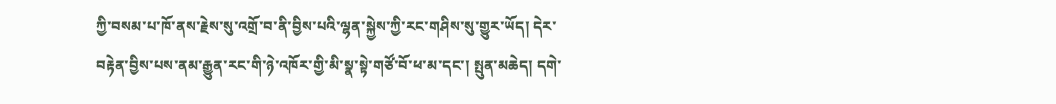ཀྱི་བསམ་པ་ཁོ་ནས་རྗེས་སུ་འགྲོ་བ་ནི་བྱིས་པའི་ལྷན་སྐྱེས་ཀྱི་རང་གཤིས་སུ་གྱུར་ཡོད། དེར་བརྟེན་བྱིས་པས་ནམ་རྒྱུན་རང་གི་ཉེ་འཁོར་གྱི་མི་སྣ་སྟེ་གཙོ་བོ་ཕ་མ་དང་། སྤུན་མཆེད། དགེ་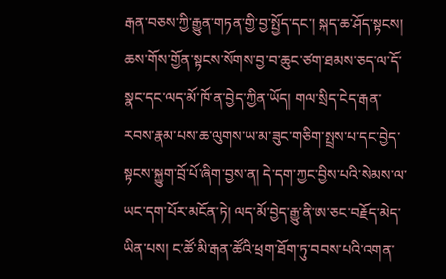རྒན་བཅས་ཀྱི་རྒྱུན་གཏན་གྱི་བྱ་སྤྱོད་དང་། སྐད་ཆ་ཤོད་སྟངས། ཆས་གོས་གྱོན་སྟངས་སོགས་བྱ་བ་ཆུང་ཙག་ཐམས་ཅད་ལ་དོ་སྣང་དང་ལད་མོ་ཁོ་ན་བྱེད་ཀྱིན་ཡོད། གལ་སྲིད་ངེད་རྒན་རབས་རྣམ་པས་ཆ་ལུགས་ཡ་མ་ཟུང་གཅིག་སྤྲས་པ་དང་བྱེད་སྟངས་སྐྱུག་བྲོ་པོ་ཞིག་བྱས་ན། དེ་དག་ཀྱང་བྱིས་པའི་སེམས་ལ་ཡང་དག་པོར་མངོན་ཏེ། ལད་མོ་བྱེད་རྒྱུ་ནི་ཨ་ཅང་བརྗོད་མེད་ཡིན་པས། ང་ཚོ་མི་རྒན་ཚོའི་ཕྲག་ཐོག་ཏུ་བབས་པའི་འགན་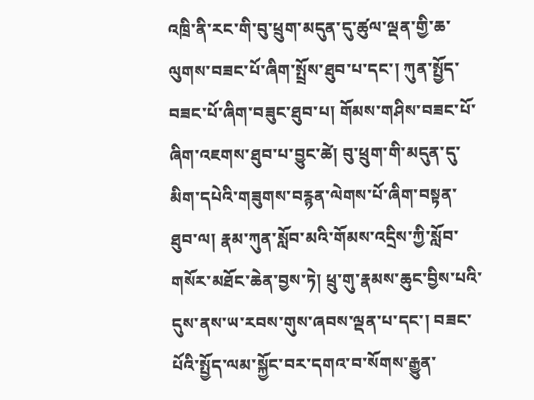འཁྲི་ནི་རང་གི་བུ་ཕྲུག་མདུན་དུ་ཚུལ་ལྡན་གྱི་ཆ་ལུགས་བཟང་པོ་ཞིག་སྤྲོས་ཐུབ་པ་དང་། ཀུན་སྤྱོད་བཟང་པོ་ཞིག་བཟུང་ཐུབ་པ། གོམས་གཤིས་བཟང་པོ་ཞིག་འཇགས་ཐུབ་པ་བྱུང་ཚེ། བུ་ཕྲུག་གི་མདུན་དུ་མིག་དཔེའི་གཟུགས་བརྙན་ལེགས་པོ་ཞིག་བསྟན་ཐུབ་ལ། རྣམ་ཀུན་སློབ་མའི་གོམས་འདྲིས་ཀྱི་སློབ་གསོར་མཐོང་ཆེན་བྱས་ཏེ། ཕྲུ་གུ་རྣམས་ཆུང་བྱིས་པའི་དུས་ནས་ཡ་རབས་གུས་ཞབས་ལྡན་པ་དང་། བཟང་པོའི་སྤྱོད་ལམ་སྐྱོང་བར་དགའ་བ་སོགས་རྒྱུན་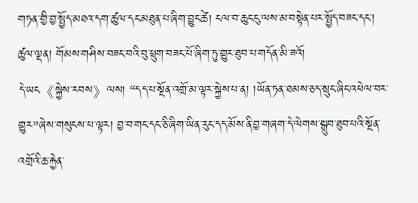གཏན་གྱི་བྱ་སྤྱོད་མཐའ་དག་ཚུལ་དང་མཐུན་པ་ཞིག་བྱུང་ཚེ། ངལ་བ་ཆུང་ངུ་ལས་མ་བསྟེན་པར་སྤྱོད་བཟང་དང་། ཚུལ་ལྡན། གོམས་གཤིས་བཟང་བའི་བུ་ཕྲུག་བཟང་པོ་ཞིག་ཏུ་གྱུར་ཐུབ་པ་གདོན་མི་ཟའོ།
དེ་ཡང《སྐྱེས་རབས》ལས། “དད་པ་སྔོན་འགྲོ་མ་ལྟར་སྐྱེས་པ་ན། །ཡོན་ཏན་ཐམས་ཅད་སྲུང་ཞིང་འཕེལ་བར་གྱུར”ཞེས་གསུངས་པ་ལྟར། བྱ་བ་གང་དང་ཅི་ཞིག་ཡིན་རུང་དད་མོས་ནི་བྱ་གཞག་དེ་ལེགས་སྒྲུབ་ཐུབ་པའི་སྔོན་འགྲོའི་ཆ་རྐྱེན་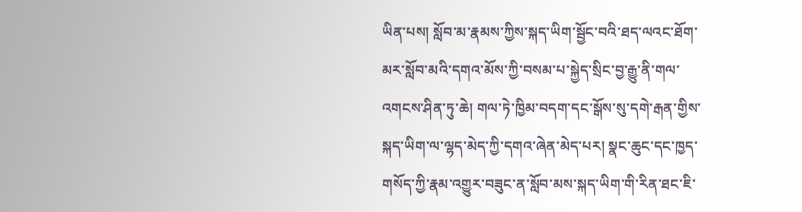ཡིན་པས། སློབ་མ་རྣམས་ཀྱིས་སྐད་ཡིག་སྦྱོང་བའི་ཐད་ལའང་ཐོག་མར་སློབ་མའི་དགའ་མོས་ཀྱི་བསམ་པ་སྐྱེད་སྲིང་བྱ་རྒྱུ་ནི་གལ་འགངས་ཤིན་ཏུ་ཆེ། གལ་ཏེ་ཁྱིམ་བདག་དང་སྒོས་སུ་དགེ་རྒན་གྱིས་སྐད་ཡིག་ལ་ལྷད་མེད་ཀྱི་དགའ་ཞེན་མེད་པར། སྣང་ཆུང་དང་ཁྱད་གསོད་ཀྱི་རྣམ་འགྱུར་བཟུང་ན་སློབ་མས་སྐད་ཡིག་གི་རིན་ཐང་ཇི་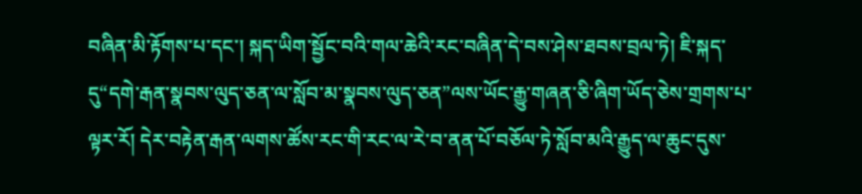བཞིན་མི་རྟོགས་པ་དང་། སྐད་ཡིག་སྦྱོང་བའི་གལ་ཆེའི་རང་བཞིན་དེ་བས་ཤེས་ཐབས་བྲལ་ཏེ། ཇི་སྐད་དུ“དགེ་རྒན་སྣབས་ལུད་ཅན་ལ་སློབ་མ་སྣབས་ལུད་ཅན”ལས་ཡོང་རྒྱུ་གཞན་ཅི་ཞིག་ཡོད་ཅེས་གྲགས་པ་ལྟར་རོ། དེར་བརྟེན་རྒན་ལགས་ཚོས་རང་གི་རང་ལ་རེ་བ་ནན་པོ་བཅོལ་ཏེ་སློབ་མའི་རྒྱུད་ལ་ཆུང་དུས་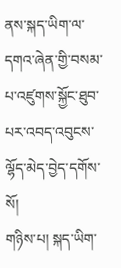ནས་སྐད་ཡིག་ལ་དགའ་ཞེན་གྱི་བསམ་པ་འཛུགས་སྐྱོང་ཐུབ་པར་འབད་འབུངས་ལྷོད་མེད་བྱེད་དགོས་སོ།
གཉིས་པ། སྐད་ཡིག་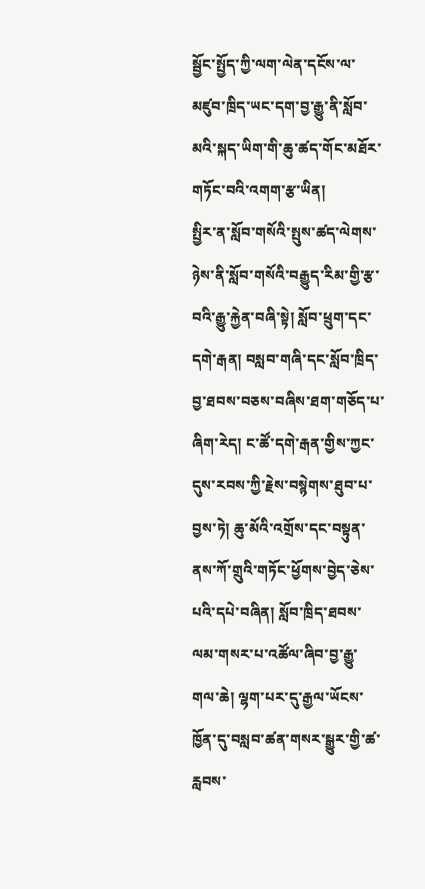སྦྱོང་སྤྱོད་ཀྱི་ལག་ལེན་དངོས་ལ་མཛུབ་ཁྲིད་ཡང་དག་བྱ་རྒྱུ་ནི་སློབ་མའི་སྐད་ཡིག་གི་ཆུ་ཚད་གོང་མཐོར་གཏོང་བའི་འགག་རྩ་ཡིན།
སྤྱིར་ན་སློབ་གསོའི་སྤུས་ཚད་ལེགས་ཉེས་ནི་སློབ་གསོའི་བརྒྱུད་རིམ་གྱི་རྩ་བའི་རྒྱུ་རྐྱེན་བཞི་སྟེ། སློབ་ཕྲུག་དང་དགེ་རྒན། བསླབ་གཞི་དང་སློབ་ཁྲིད་བྱ་ཐབས་བཅས་བཞིས་ཐག་གཅོད་པ་ཞིག་རེད། ང་ཚོ་དགེ་རྒན་གྱིས་ཀྱང་དུས་རབས་ཀྱི་རྗེས་བསྙེགས་ཐུབ་པ་བྱས་ཏེ། ཆུ་མོའི་འགྲོས་དང་བསྟུན་ནས་ཀོ་གྲུའི་གཏོང་ཕྱོགས་བྱེད་ཅེས་པའི་དཔེ་བཞིན། སློབ་ཁྲིད་ཐབས་ལམ་གསར་པ་འཚོལ་ཞིབ་བྱ་རྒྱུ་གལ་ཆེ། ལྷག་པར་དུ་རྒྱལ་ཡོངས་ཁྱོན་དུ་བསླབ་ཚན་གསར་སྒྱུར་གྱི་ཚ་རླབས་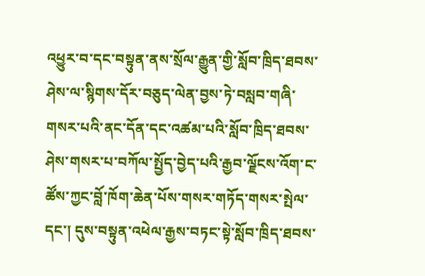འཕྱུར་བ་དང་བསྟུན་ནས་སྲོལ་རྒྱུན་གྱི་སློབ་ཁྲིད་ཐབས་ཤེས་ལ་སྙིགས་དོར་བཅུད་ལེན་བྱས་ཏེ་བསླབ་གཞི་གསར་པའི་ནང་དོན་དང་འཚམ་པའི་སློབ་ཁྲིད་ཐབས་ཤེས་གསར་པ་བཀོལ་སྤྱོད་བྱེད་པའི་རྒྱབ་ལྗོངས་འོག་ང་ཚོས་ཀྱང་བློ་ཁོག་ཆེན་པོས་གསར་གཏོད་གསར་སྤེལ་དང་། དུས་བསྟུན་འཕེལ་རྒྱས་བཏང་སྟེ་སློབ་ཁྲིད་ཐབས་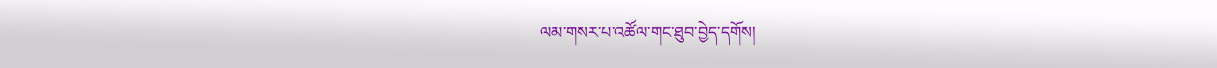ལམ་གསར་པ་འཚོལ་གང་ཐུབ་བྱེད་དགོས།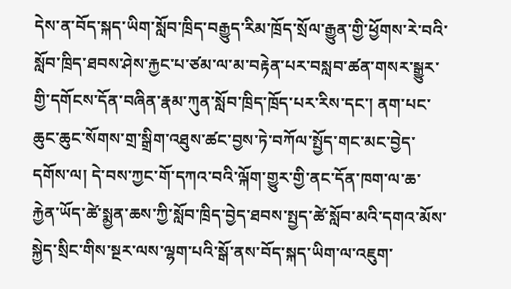དེས་ན་བོད་སྐད་ཡིག་སློབ་ཁྲིད་བརྒྱུད་རིམ་ཁྲོད་སྲོལ་རྒྱུན་གྱི་ཕྱོགས་རེ་བའི་སློབ་ཁྲིད་ཐབས་ཤེས་རྐྱང་པ་ཙམ་ལ་མ་བརྟེན་པར་བསླབ་ཚན་གསར་སྒྱུར་གྱི་དགོངས་དོན་བཞིན་རྣམ་ཀུན་སློབ་ཁྲིད་ཁྲོད་པར་རིས་དང་། ནག་པང་ཆུང་ཆུང་སོགས་གྲ་སྒྲིག་འཐུས་ཚང་བྱས་ཏེ་བཀོལ་སྤྱོད་གང་མང་བྱེད་དགོས་ལ། དེ་བས་ཀྱང་གོ་དཀའ་བའི་ལྐོག་གྱུར་གྱི་ནང་དོན་ཁག་ལ་ཆ་རྐྱེན་ཡོད་ཚེ་སྨྱན་ཆས་ཀྱི་སློབ་ཁྲིད་བྱེད་ཐབས་སྤྱད་ཚེ་སློབ་མའི་དགའ་མོས་སྐྱེད་སྲིང་གིས་སྔར་ལས་ལྷག་པའི་སྒོ་ནས་བོད་སྐད་ཡིག་ལ་འཇུག་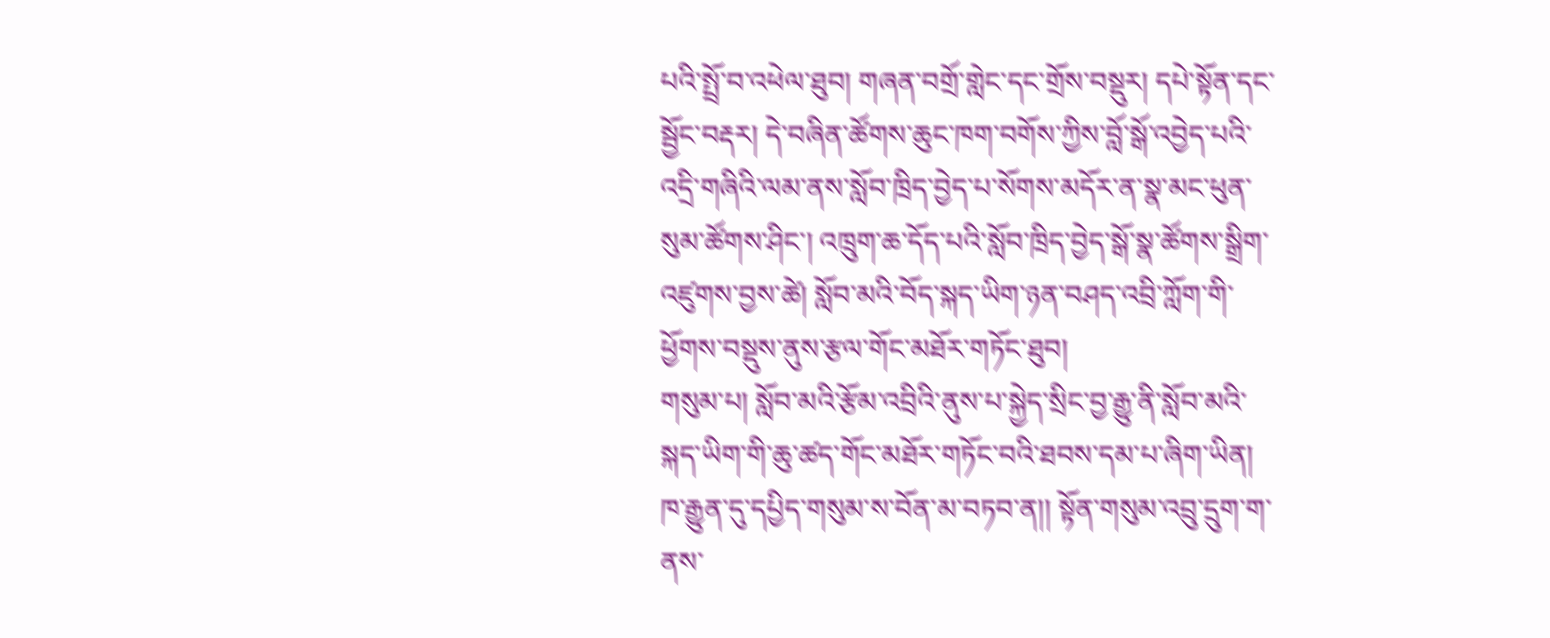པའི་སྤྲོ་བ་འཕེལ་ཐུབ། གཞན་བགྲོ་གླེང་དང་གྲོས་བསྡུར། དཔེ་སྟོན་དང་སྦྱོང་བརྡར། དེ་བཞིན་ཚོགས་ཆུང་ཁག་བགོས་ཀྱིས་བློ་སྒོ་འབྱེད་པའི་འདྲི་གཞིའི་ལམ་ནས་སློབ་ཁྲིད་བྱེད་པ་སོགས་མདོར་ན་སྣ་མང་ཕུན་སུམ་ཚོགས་ཤིང་། འཁྲུག་ཆ་དོད་པའི་སློབ་ཁྲིད་བྱེད་སྒོ་སྣ་ཚོགས་སྒྲིག་འཛུགས་བྱས་ཚེ། སློབ་མའི་བོད་སྐད་ཡིག་ཉན་བཤད་འབྲི་ཀློག་གི་ཕྱོགས་བསྡུས་ནུས་རྩལ་གོང་མཐོར་གཏོང་ཐུབ།
གསུམ་པ། སློབ་མའི་རྩོམ་འབྲིའི་ནུས་པ་སྐྱེད་སྲིང་བྱ་རྒྱུ་ནི་སློབ་མའི་སྐད་ཡིག་གི་ཆུ་ཚད་གོང་མཐོར་གཏོང་བའི་ཐབས་དམ་པ་ཞིག་ཡིན།
ཁ་རྒྱུན་དུ་དཔྱིད་གསུམ་ས་བོན་མ་བཏབ་ན།། སྟོན་གསུམ་འབྲུ་དྲུག་ག་ནས་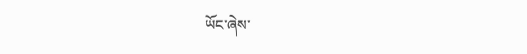ཡོང་ཞེས་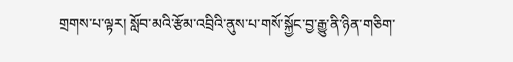གྲགས་པ་ལྟར། སློབ་མའི་རྩོམ་འབྲིའི་ནུས་པ་གསོ་སྐྱོང་བྱ་རྒྱུ་ནི་ཉིན་གཅིག་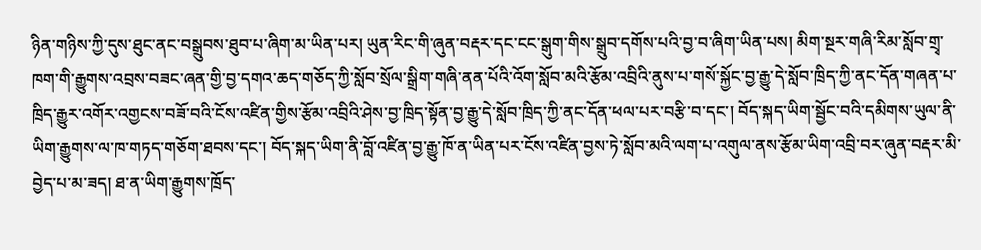ཉིན་གཉིས་ཀྱི་དུས་ཐུང་ནང་བསྒྲུབས་ཐུབ་པ་ཞིག་མ་ཡིན་པར། ཡུན་རིང་གི་ཞུན་བརྡར་དང་ངང་སྒུག་གིས་སྒྲུབ་དགོས་པའི་བྱ་བ་ཞིག་ཡིན་པས། མིག་སྔར་གཞི་རིམ་སློབ་གྲྭ་ཁག་གི་རྒྱུགས་འབྲས་བཟང་ཞན་གྱི་བྱ་དགའ་ཆད་གཅོད་ཀྱི་སློབ་སྲོལ་སྒྲིག་གཞི་ནན་པོའི་འོག་སློབ་མའི་རྩོམ་འབྲིའི་ནུས་པ་གསོ་སྐྱོང་བྱ་རྒྱུ་དེ་སློབ་ཁྲིད་ཀྱི་ནང་དོན་གཞན་པ་ཁྲིད་རྒྱུར་འགོར་འགྱངས་བཟོ་བའི་ངོས་འཛིན་གྱིས་རྩོམ་འབྲིའི་ཤེས་བྱ་ཁྲིད་སྟོན་བྱ་རྒྱུ་དེ་སློབ་ཁྲིད་ཀྱི་ནང་དོན་ཕལ་པར་བརྩི་བ་དང་། བོད་སྐད་ཡིག་སྦྱོང་བའི་དམིགས་ཡུལ་ནི་ཡིག་རྒྱུགས་ལ་ཁ་གཏད་གཅོག་ཐབས་དང་། བོད་སྐད་ཡིག་ནི་བློ་འཛིན་བྱ་རྒྱུ་ཁོ་ན་ཡིན་པར་ངོས་འཛིན་བྱས་ཏེ་སློབ་མའི་ལག་པ་འགུལ་ནས་རྩོམ་ཡིག་འབྲི་བར་ཞུན་བརྡར་མི་བྱེད་པ་མ་ཟད། ཐ་ན་ཡིག་རྒྱུགས་ཁྲོད་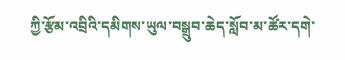ཀྱི་རྩོམ་འབྲིའི་དམིགས་ཡུལ་བསྒྲུབ་ཆེད་སློབ་མ་ཚོར་དགེ་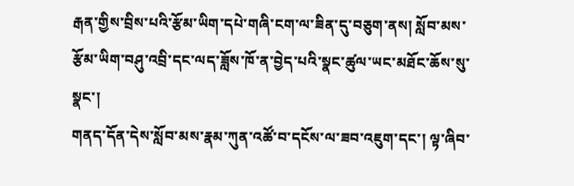རྒན་གྱིས་བྲིས་པའི་རྩོམ་ཡིག་དཔེ་གཞི་ངག་ལ་ཟིན་དུ་བཅུག་ནས། སློབ་མས་རྩོམ་ཡིག་བཤུ་འབྲི་དང་ལད་ཟློས་ཁོ་ན་བྱེད་པའི་སྣང་ཚུལ་ཡང་མཐོང་ཆོས་སུ་སྣང་།
གནད་དོན་དེས་སློབ་མས་རྣམ་ཀུན་འཚོ་བ་དངོས་ལ་ཟབ་འཇུག་དང་། ལྟ་ཞིབ་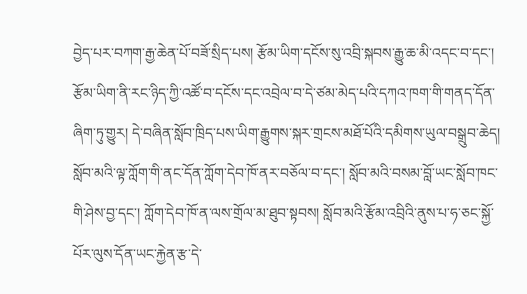བྱེད་པར་བཀག་རྒྱ་ཆེན་པོ་བཟོ་སྲིད་པས། རྩོམ་ཡིག་དངོས་སུ་འབྲི་སྐབས་རྒྱུ་ཆ་མི་འདང་བ་དང་། རྩོམ་ཡིག་ནི་རང་ཉིད་ཀྱི་འཚོ་བ་དངོས་དང་འབྲེལ་བ་དེ་ཙམ་མེད་པའི་དཀའ་ཁག་གི་གནད་དོན་ཞིག་ཏུ་གྱུར། དེ་བཞིན་སློབ་ཁྲིད་པས་ཡིག་རྒྱུགས་སྐར་གྲངས་མཐོ་པོའི་དམིགས་ཡུལ་བསྒྲུབ་ཆེད། སློབ་མའི་ལྟ་ཀློག་གི་ནང་དོན་ཀློག་དེབ་ཁོ་ནར་བཅོལ་བ་དང་། སློབ་མའི་བསམ་བློ་ཡང་སློབ་ཁང་གི་ཤེས་བྱ་དང་། ཀློག་དེབ་ཁོ་ན་ལས་གྲོལ་མ་ཐུབ་སྟབས། སློབ་མའི་རྩོམ་འབྲིའི་ནུས་པ་ཧ་ཅང་སྐྱོ་པོར་ལུས་དོན་ཡང་རྐྱེན་རྩ་དེ་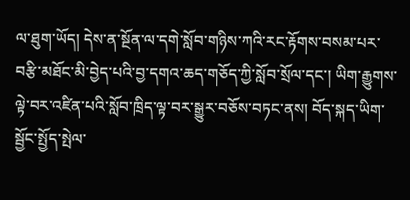ལ་ཐུག་ཡོད། དེས་ན་སྔོན་ལ་དགེ་སློབ་གཉིས་ཀའི་རང་རྟོགས་བསམ་པར་བརྩི་མཐོང་མི་བྱེད་པའི་བྱ་དགའ་ཆད་གཅོད་ཀྱི་སློབ་སྲོལ་དང་། ཡིག་རྒྱུགས་ལྟེ་བར་འཛིན་པའི་སློབ་ཁྲིད་ལྟ་བར་སྒྱུར་བཅོས་བཏང་ནས། བོད་སྐད་ཡིག་སྦྱོང་སྤྱོད་སྤེལ་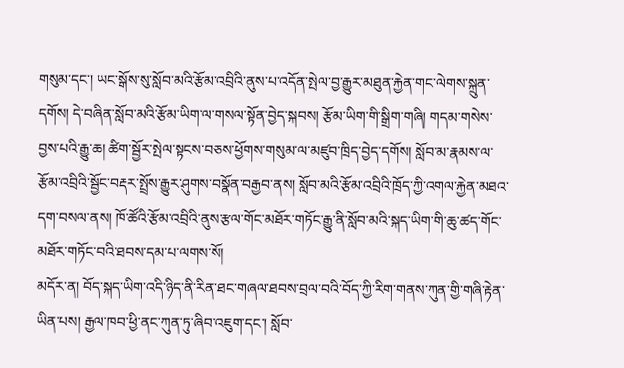གསུམ་དང་། ཡང་སྒོས་སུ་སློབ་མའི་རྩོམ་འབྲིའི་ནུས་པ་འདོན་སྤེལ་བྱ་རྒྱུར་མཐུན་རྐྱེན་གང་ལེགས་སྐྲུན་དགོས། དེ་བཞིན་སློབ་མའི་རྩོམ་ཡིག་ལ་གསལ་སྟོན་བྱེད་སྐབས། རྩོམ་ཡིག་གི་སྒྲིག་གཞི། གདམ་གསེས་བྱས་པའི་རྒྱུ་ཆ། ཚིག་སྦྱོར་སྤེལ་སྟངས་བཅས་ཕྱོགས་གསུམ་ལ་མཛུབ་ཁྲིད་བྱེད་དགོས། སློབ་མ་རྣམས་ལ་རྩོམ་འབྲིའི་སྦྱོང་བརྡར་སྤྲོས་རྒྱུར་ཤུགས་བསྣོན་བརྒྱབ་ནས། སློབ་མའི་རྩོམ་འབྲིའི་ཁྲོད་ཀྱི་འགལ་རྐྱེན་མཐའ་དག་བསལ་ནས། ཁོ་ཚོའི་རྩོམ་འབྲིའི་ནུས་རྩལ་གོང་མཐོར་གཏོང་རྒྱུ་ནི་སློབ་མའི་སྐད་ཡིག་གི་ཆུ་ཚད་གོང་མཐོར་གཏོང་བའི་ཐབས་དམ་པ་ལགས་སོ།
མདོར་ན། བོད་སྐད་ཡིག་འདི་ཉིད་ནི་རིན་ཐང་གཞལ་ཐབས་བྲལ་བའི་བོད་ཀྱི་རིག་གནས་ཀུན་གྱི་གཞི་རྟེན་ཡིན་པས། རྒྱལ་ཁབ་ཕྱི་ནང་ཀུན་ཏུ་ཞིབ་འཇུག་དང་། སློབ་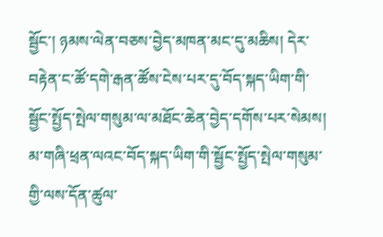སྦྱོང་། ཉམས་ལེན་བཅས་བྱེད་མཁན་མང་དུ་མཆིས། དེར་བརྟེན་ང་ཚོ་དགེ་རྒན་ཚོས་ངེས་པར་དུ་བོད་སྐད་ཡིག་གི་སྦྱོང་སྤྱོད་སྤེལ་གསུམ་ལ་མཐོང་ཆེན་བྱེད་དགོས་པར་སེམས། མ་གཞི་ཕྲན་ལའང་བོད་སྐད་ཡིག་གི་སྦྱོང་སྤྱོད་སྤེལ་གསུམ་གྱི་ལས་དོན་ཚུལ་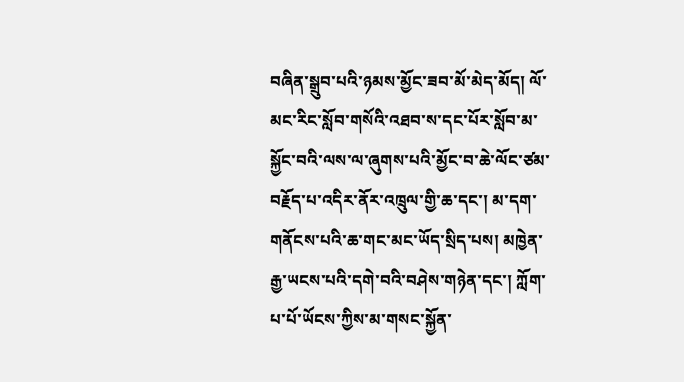བཞིན་སྒྲུབ་པའི་ཉམས་མྱོང་ཟབ་མོ་མེད་མོད། ལོ་མང་རིང་སློབ་གསོའི་འཐབ་ས་དང་པོར་སློབ་མ་སྐྱོང་བའི་ལས་ལ་ཞུགས་པའི་མྱོང་བ་ཆེ་ལོང་ཙམ་བརྗོད་པ་འདིར་ནོར་འཁྲུལ་གྱི་ཆ་དང་། མ་དག་གནོངས་པའི་ཆ་གང་མང་ཡོད་སྲིད་པས། མཁྱེན་རྒྱ་ཡངས་པའི་དགེ་བའི་བཤེས་གཉེན་དང་། ཀློག་པ་པོ་ཡོངས་ཀྱིས་མ་གསང་སྐྱོན་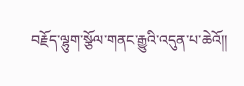བརྗོད་ལྷུག་སྩོལ་གནང་རྒྱུའི་འདུན་པ་ཆེའོ།།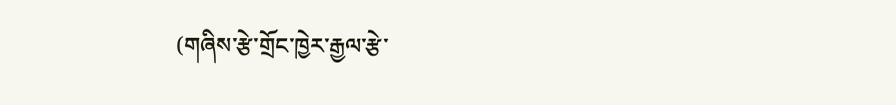(གཞིས་རྩེ་གྲོང་ཁྱེར་རྒྱལ་རྩེ་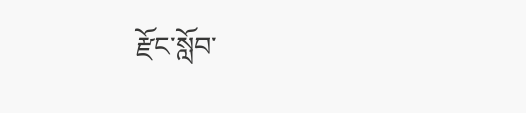རྫོང་སློབ་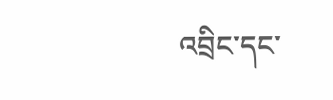འབྲིང་དང་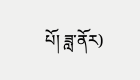པོ། ཟླ་ནོར)